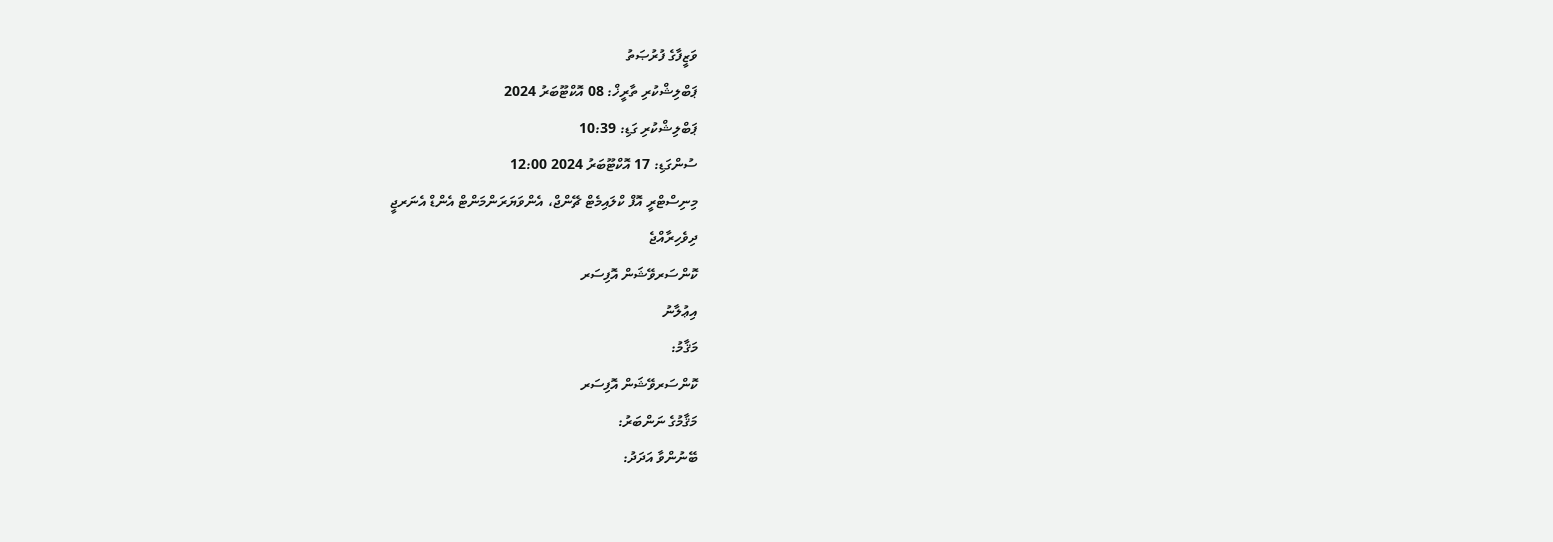ވަޒީފާގެ ފުރުޞަތު
ޕަބްލިޝްކުރި ތާރީޚް: 08 އޮކްޓޫބަރު 2024
ޕަބްލިޝްކުރި ގަޑި: 10:39
ސުންގަޑި: 17 އޮކްޓޫބަރު 2024 12:00
މިނިސްޓްރީ އޮފް ކްލައިމެޓް ޗޭންޖް، އެންވަޔަރަންމަންޓް އެންޑް އެނަރޖީ
ދިވެހިރާއްޖެ
ކޮންސަރވޭޝަން އޮފިސަރ
އިޢުލާނު
މަޤާމު:
ކޮންސަރވޭޝަން އޮފިސަރ
މަޤާމުގެ ނަންބަރު:
ބޭނުންވާ އަދަދު: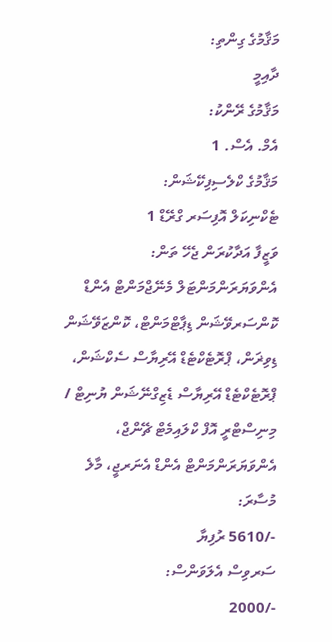މަޤާމުގެ ގިންތި:
ދާއިމީ
މަޤާމުގެ ރޭންކު:
އެމް. އެސް. 1
މަޤާމުގެ ކްލެސިފިކޭޝަން:
ޓެކްނިކަލް އޮފިސަރ ގްރޭޑް 1
ވަޒީފާ އަދާކުރަން ޖެހޭ ތަން:
އެންވަޔަރަންމަންޓަލް މެނޭޖްމަންޓް އެންޑް ކޮންސަރވޭޝަން ޑިޕާޓްމަންޓް، ކޮންޒަވޭޝަން ޑިވިޜަން، ޕްރޮޓެކްޓެޑް އޭރިޔާސް ސެކްޝަން، ޕްރޮޓެކްޓެޑް އޭރިޔާސް ޑެޒިގްނޭޝަން ޔުނިޓް / މިނިސްޓްރީ އޮފް ކްލައިމެޓް ޗޭންޖް، އެންވަޔަރަންމަންޓް އެންޑް އެނަރޖީ، މާލެ
މުސާރަ:
-/5610 ރުފިޔާ
ސަރވިސް އެލަވަންސް:
-/2000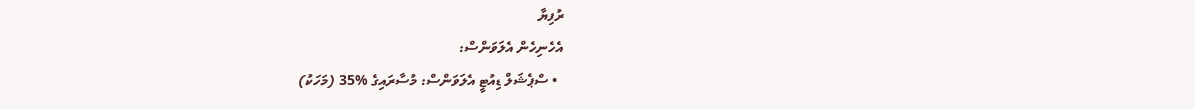ރުފިޔާ
އެހެނިހެން އެލަވަންސް:
  • ސްޕެޝަލް ޑިއުޓީ އެލަވަންސް: މުސާރައިގެ %35 (މަހަކު)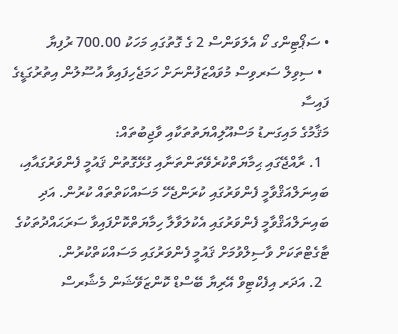• ސަޕޯޓިންގ ކޯ އެލަވަންސް 2 ގެ ގޮތުގައި މަހަކު 700.00 ރުފިޔާ
  • ސިވިލް ސަރވިސް މުވައްޒަފުންނަށް ހަމަޖެހިފައިވާ އުސޫލުން އިތުރުގަޑީގެ ފައިސާ
މަޤާމުގެ މައިގަނޑު މަސްއޫލިއްޔަތުތަކާއި ވާޖިބުތައް:
  1. ރާއްޖޭގައި ޙިމާޔަތްކުރެވޭތަންތަނާއި ގުޅޭގޮތުން ޤައުމީ ފެންވަރުގައާއި، ބައިނަލްއަޤްވާމީ ފެންވަރުގައި ކުރަންޖެހޭ މަސައްކަތްތައް ކުރުން. އަދި ބައިނަލްއަޤްވާމީ ފެންވަރުގައި އެކުލަވާލާ ހިމާޔަތްކޮށްފައިވާ ސަރަޙައްދުތަކުގެ ޓާގެޓްތަކަށް ވާސިލްވުމަށް ޤައުމީ ފެންވަރުގައި މަސައްކަތްކުރުން.
  2. އަދަރ އިފެކްޓިވް އޭރިޔާ ބޭސްޑް ކޮންޒަވޭޝަން މެޝާރސް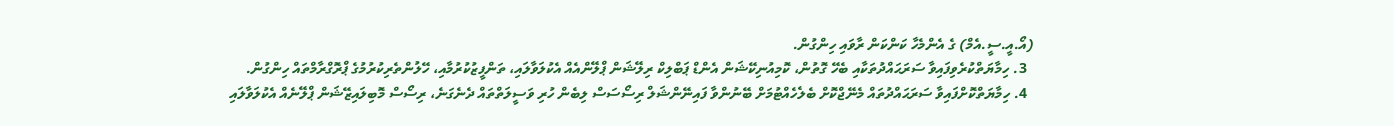(އޯ.އީ.ސީ.އެމް) ގެ އެންމެހާ ކަންކަން ރާވައި ހިންގުން.
  3. ހިމާޔަތްކުރެވިފައިވާ ސަރަޙައްދުތަކާއި ބެހޭ ގޮތުން، ކޮމިއުނިކޭޝަން އެންޑް ޕަބްލިކް ރިލޭޝަން ޕްލޭންއެއް އެކުލަވާލައި، ތަންފީޒުކުރުމާއި، ހޭލުންތެރިކުރުމުގެ ޕްރޮގްރާމްތައް ހިންގުން.
  4. ހިމާޔަތްކޮށްފައިވާ ސަރަޙައްދުތައް މެނޭޖްކޮށް ބެލެހެއްޓުމަށް ބޭނުންވާ ފައިނޭންޝަލް ރިސޯސަސް ލިބެން ހުރި ވަސީލަތްތައް ދެނެގަނެ، ރިސޯސް މޮބިލައިޒޭޝަން ޕްލޭނެއް އެކުލަވާލައި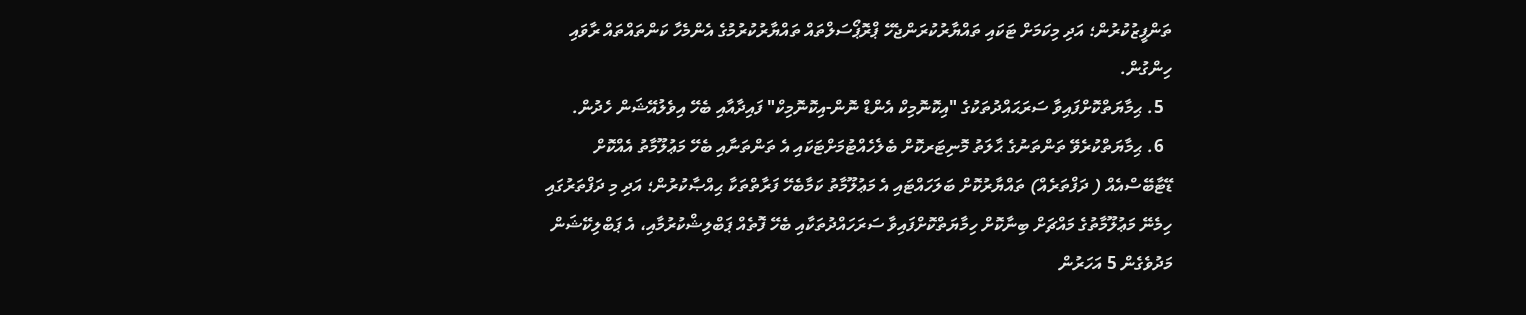ތަންފީޒުކުރުން؛ އަދި މިކަމަށް ޓަކައި ތައްޔާރުކުރަންޖެހޭ ޕްރޮޕޯސަލްތައް ތައްޔާރުކުރުމުގެ އެންމެހާ ކަންތައްތައް ރާވައި ހިންގުން.
  5. ޙިމާޔަތްކޮށްފައިވާ ސަރަޙައްދުތަކުގެ "އިކޮނޮމިކް އެންޑް ނޮން-އިކޮނޮމިކް" ފައިދާއާއި ބެހޭ އިވެލުއޭޝަން ހެދުން.
  6. ޙިމާޔަތްކުރެވޭ ތަންތަނުގެ ޙާލަތު މޮނިޓަރކޮށް ބެލެހެއްޓުމަށްޓަކައި އެ ތަންތަނާއި ބެހޭ މަޢުލޫމާތު އެއްކޮށް ޑޭޓާބޭސްއެއް ( ދަފްތަރެއް) ތައްޔާރުކޮށް ބަލަހައްޓައި އެ މަޢުލޫމާތު ކަމާބެހޭ ފަރާތްތަކާ ޙިއްޞާކުރުން؛ އަދި މި ދަފްތަރުގައި ހިމެނޭ މަޢުލޫމާތުގެ މައްޗަށް ބިނާކޮށް ހިމާޔަތްކޮށްފައިވާ ސަރަހައްދުތަކާއި ބެހޭ ފޮތެއް ޕަބްލިޝްކުރުމާއި، އެ ޕަބްލިކޭޝަން މަދުވެގެން 5 އަހަރުން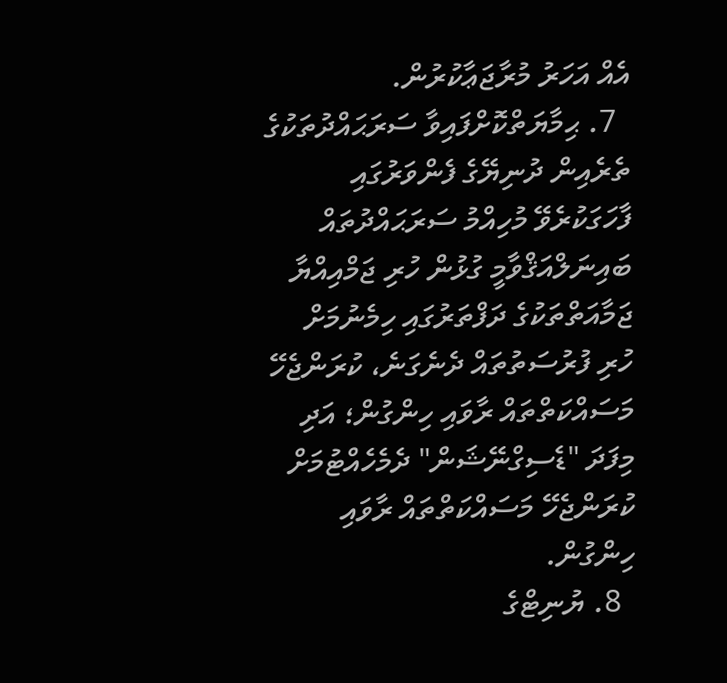އެއް އަހަރު މުރާޖަޢާކުރުން.
  7. ޙިމާޔަތްކޮށްފައިވާ ސަރަޙައްދުތަކުގެ ތެރެއިން ދުނިޔޭގެ ފެންވަރުގައި ފާހަގަކުރެވޭ މުހިއްމު ސަރަޙައްދުތައް ބައިނަލްއަޤްވާމީ ގުޅުން ހުރި ޖަމްއިއްޔާ ޖަމާއަތްތަކުގެ ދަފްތަރުގައި ހިމެނުމަށް ހުރި ފުރުސަތުތައް ދެނެގަނެ، ކުރަންޖެހޭ މަސައްކަތްތައް ރާވައި ހިންގުން؛ އަދި މިފަދަ "ޑެސިގްނޭޝަން" ދެމެހެއްޓުމަށް ކުރަންޖެހޭ މަސައްކަތްތައް ރާވައި ހިންގުން.
  8. ޔުނިޓްގެ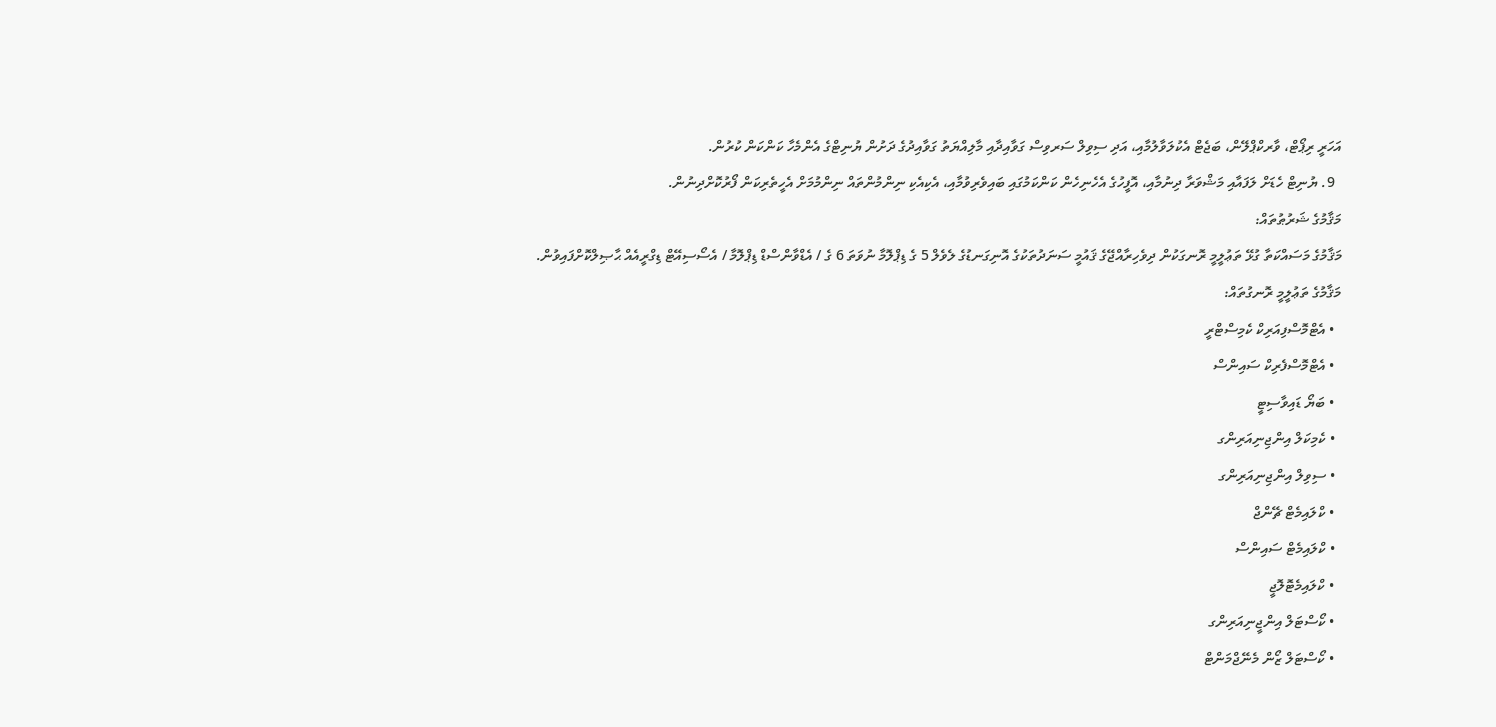އަހަރީ ރިޕޯޓް، ވާރކްޕްލޭން، ބަޖެޓް އެކުލަވާލުމާއި، އަދި ސިވިލް ސަރވިސް ގަވާއިދާއި މާލިއްޔަތު ގަވާއިދުގެ ދަށުން ޔުނިޓްގެ އެންމެހާ ކަންކަން ކުރުން.
  9. ޔުނިޓް ހެޑަށް ލަފައާއި މަޝްވަރާ ދިނުމާއި، އޮފީހުގެ އެހެނިހެން ކަންކަމުގައި ބައިވެރިވުމާއި، އެކިއެކި ނިންމުންތައް ނިންމުމަށް އެހީތެރިކަން ފޯރުކޮށްދިނުން.
މަޤާމުގެ ޝަރުޠުތައް:
މަޤާމުގެ މަސައްކަތާ ގުޅޭ ތަޢުލީމީ ރޮނގަކުން ދިވެހިރާއްޖޭގެ ޤައުމީ ސަނަދުތަކުގެ އޮނިގަނޑުގެ ލެވެލް 5 ގެ ޑިޕްލޮމާ ނުވަތަ 6 ގެ / އެޑްވާންސްޑް ޑިޕްލޮމާ / އެސޯސިއޭޓް ޑިގްރީއެއް ޙާޞިލްކޮށްފައިވުން.
މަޤާމުގެ ތަޢުލީމީ ރޮނގުތައް:
  • އެޓްމޮސްފިއަރިކް ކެމިސްޓްރީ
  • އެޓްމޮސްފެރިކް ސައިންސް
  • ބަޔޯ ޑައިވާސިޓީ
  • ކެމިކަލް އިންޖިނިއަރިންގ
  • ސިވިލް އިންޖިނިއަރިންގ
  • ކްލައިމެޓް ޗޭންޖް
  • ކްލައިމެޓް ސައިންސް
  • ކްލައިމެޓޮލޮޖީ
  • ކޯސްޓަލް އިންޖީނިއަރިންގ
  • ކޯސްޓަލް ޒޯން މެނޭޖްމަންޓް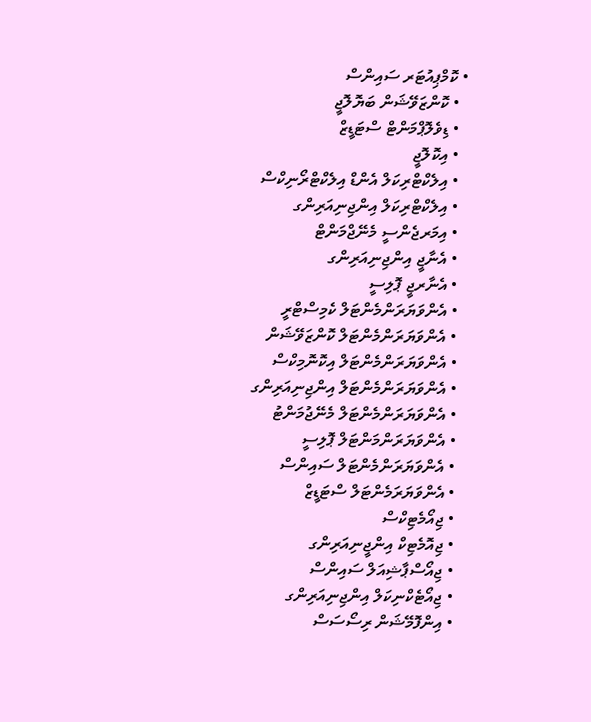• ކޮމްޕިއުޓަރ ސައިންސް
  • ކޮންޒަވޭޝަން ބަޔޮލޮޖީ
  • ޑިވެލޮޕްމަންޓް ސްޓަޑީޒް
  • އިކޮލޮޖީ
  • އިލެކްޓްރިކަލް އެންޑް އިލެކްޓްރޯނިކްސް
  • އިލެކްޓްރިކަލް އިންޖިނިއަރިންގ
  • އިމަރޖެންސީ މެނޭޖްމަންޓް
  • އެނާޖީ އިންޖިނިއަރިންގ
  • އެނާރޖީ ޕޮލިސީ
  • އެންވަޔަރަންމެންޓަލް ކެމިސްޓްރީ
  • އެންވަޔަރަންމެންޓަލް ކޮންޒަވޭޝަން
  • އެންވަޔަރަންމެންޓަލް އިކޮނޮމިކްސް
  • އެންވަޔަރަންމެންޓަލް އިންޖިނިއަރިންގ
  • އެންވަޔަރަންމެންޓަލް މެނޭޖުމަންޓު
  • އެންވަޔަރަންމަންޓަލް ޕޮލިސީ
  • އެންވަޔަރަންމެންޓަލް ސައިންސް
  • އެންވަޔަރަމެންޓަލް ސްޓަޑީޒް
  • ޖިއޯމެޓިކްސް
  • ޖިއޮމެޓިކް އިންޖީނިއަރިންގ
  • ޖިއޯސްޕާޝިއަލް ސައިންސް
  • ޖިއޯޓެކްނިކަލް އިންޖިނިއަރިންގ
  • އިންފޮމޭޝަން ރިސޯސަސް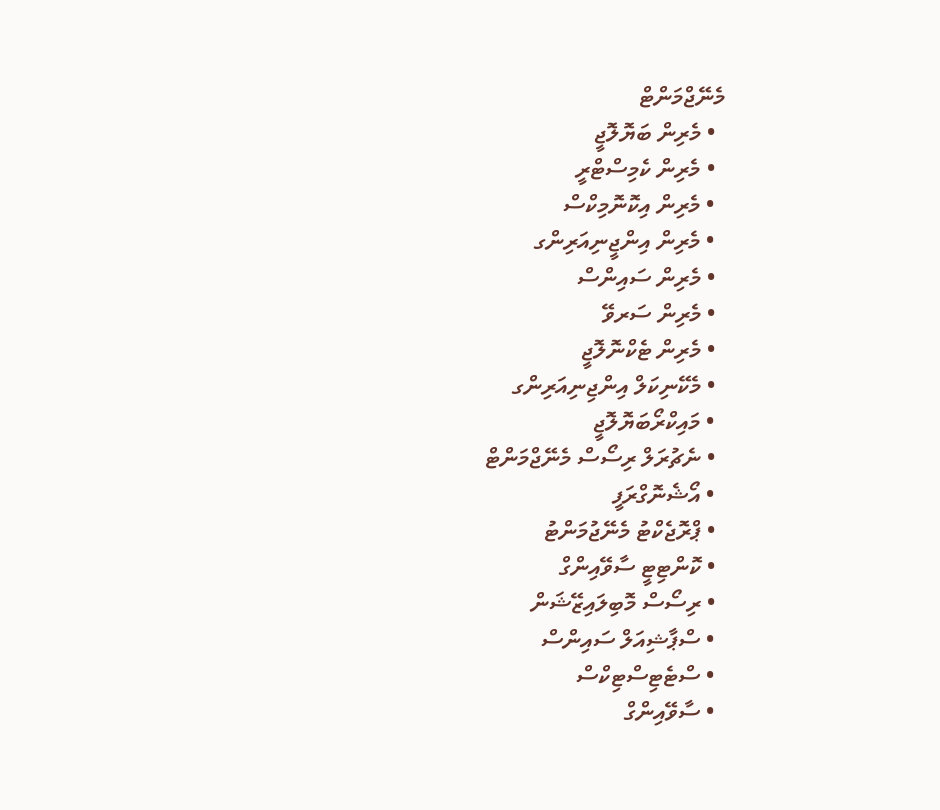މެނޭޖްމަންޓް
  • މެރިން ބަޔޮލޮޖީ
  • މެރިން ކެމިސްޓްރީ
  • މެރިން އިކޮނޮމިކްސް
  • މެރިން އިންޖީނިއަރިންގ
  • މެރިން ސައިންސް
  • މެރިން ސަރވޭ
  • މެރިން ޓެކްނޮލޮޖީ
  • މެކޭނިކަލް އިންޖިނިއަރިންގ
  • މައިކްރޯބަޔޮލޮޖީ
  • ނެޗުރަލް ރިސޯސް މެނޭޖްމަންޓް
  • އޯޝެނޮގްރަފީ
  • ޕްރޮޖެކްޓު މެނޭޖުމަންޓު
  • ކޮންޓިޓީ ސާވޭއިންގް
  • ރިސޯސް މޮބިލައިޒޭޝަން
  • ސްޕާޝިއަލް ސައިންސް
  • ސްޓެޓިސްޓިކްސް
  • ސާވޭއިންގް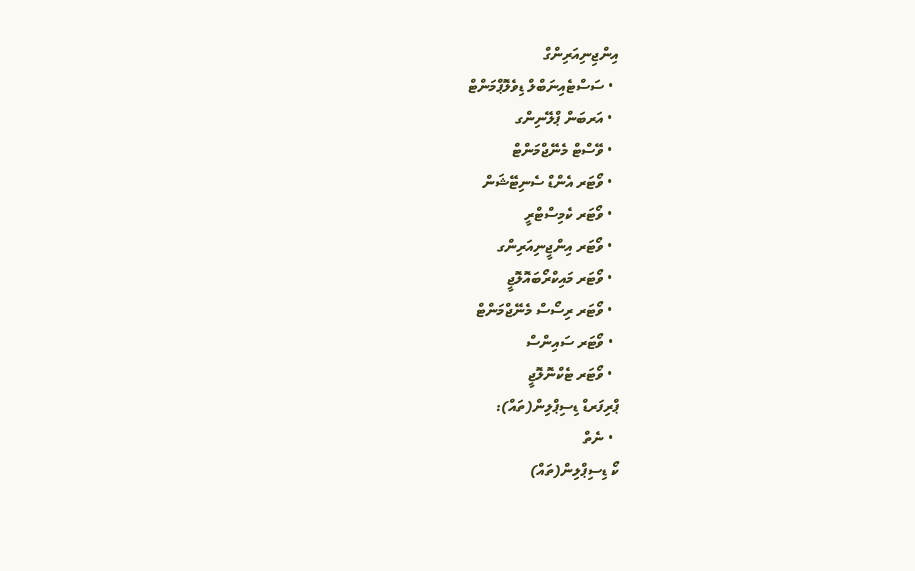އިންޖިނިއަރިންގް
  • ސަސްޓެއިނަބްލް ޑިވެލޮޕްމަންޓް
  • އަރބަން ޕްލޭނިންގ
  • ވޭސްޓް މެނޭޖްމަންޓް
  • ވޯޓަރ އެންޑް ސެނިޓޭޝަން
  • ވޯޓަރ ކެމިސްޓްރީ
  • ވޯޓަރ އިންޖީނިއަރިންގ
  • ވޯޓަރ މައިކްރޯބައޮލޮޖީ
  • ވޯޓަރ ރިސޯސް މެނޭޖްމަންޓް
  • ވޯޓަރ ސައިންސް
  • ވޯޓަރ ޓެކްނޮލޮޖީ
ޕްރިފަރޑް ޑިސިޕްލިން(ތައް):
  • ނެތް
ކޯ ޑިސިޕްލިން(ތައް)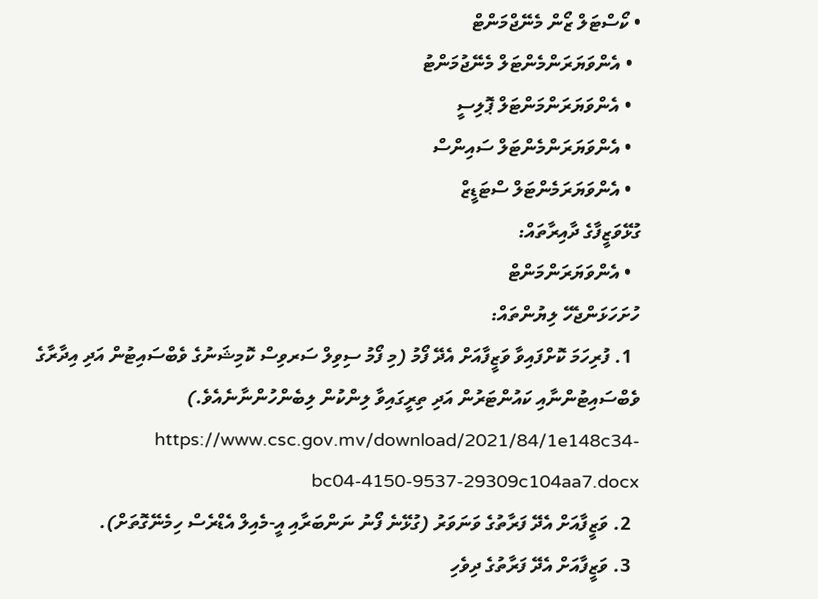• ކޯސްޓަލް ޒޯން މެނޭޖްމަންޓް
  • އެންވަޔަރަންމެންޓަލް މެނޭޖުމަންޓު
  • އެންވަޔަރަންމަންޓަލް ޕޮލިސީ
  • އެންވަޔަރަންމެންޓަލް ސައިންސް
  • އެންވަޔަރަމެންޓަލް ސްޓަޑީޒް
ގުޅޭވަޒީފާގެ ދާއިރާތައް:
  • އެންވަޔަރަންމަންޓް
ހުށަހަޅަންޖެހޭ ލިޔުންތައް:
  1. ފުރިހަމަ ކޮށްފައިވާ ވަޒީފާއަށް އެދޭ ފޯމު (މި ފޯމު ސިވިލް ސަރވިސް ކޮމިޝަނުގެ ވެބްސައިޓުން އަދި އިދާރާގެ ވެބްސައިޓުންނާއި ކައުންޓަރުން އަދި ތިރީގައިވާ ލިންކުން ލިބެންހުންނާނެއެވެ.)  https://www.csc.gov.mv/download/2021/84/1e148c34-bc04-4150-9537-29309c104aa7.docx
  2. ވަޒީފާއަށް އެދޭ ފަރާތުގެ ވަނަވަރު (ގުޅޭނެ ފޯނު ނަންބަރާއި އީ-މެއިލް އެޑްރެސް ހިމެނޭގޮތަށް).
  3. ވަޒީފާއަށް އެދޭ ފަރާތުގެ ދިވެހި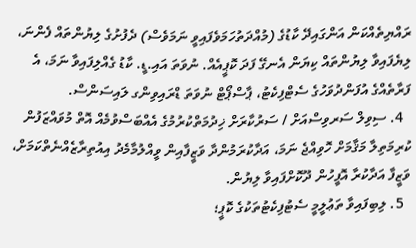ރައްޔިތެއްކަން އަންގައިދޭ ކާޑުގެ (މުއްދަތުހަމަވެފައިވީ ނަމަވެސް) ދެފުށުގެ ލިޔުންތައް ފެންނަ، ލިޔެފައިވާ ލިޔުންތައް ކިޔަން އެނގޭ ފަދަ ކޮޕީއެއް. ނުވަތަ އައި.ޑީ. ކާޑު ގެއްލިފައިވާ ނަމަ، އެ ފަރާތެއްގެ އުފަންދުވަހުގެ ސެޓްފިކެޓު، ޕާސްޕޯޓް ނުވަތަ ޑްރައިވިންގ ލައިސަންސް.
  4. ސިވިލް ސަރވިސްއަށް / ސަރުކާރަށް ޚިދުމަތްކުރުމުގެ އެއްބަސްވުމެއް އޮތް މުވައްޒަފުން ކުރިމަތިލާ މަޤާމަށް ހޮވިއްޖެ ނަމަ، އަދާކުރަމުންދާ ވަޒީފާއިން ވީއްލުމާމެދު އިއުތިރާޒެއްނެތްކަމަށް، ވަޒީފާ އަދާކުރާ އޮފީހުން ދޫކޮށްފައިވާ ލިޔުން.
  5. ލިބިފައިވާ ތަޢުލީމީ ސެޓުފިކެޓުތަކުގެ ކޮޕީ؛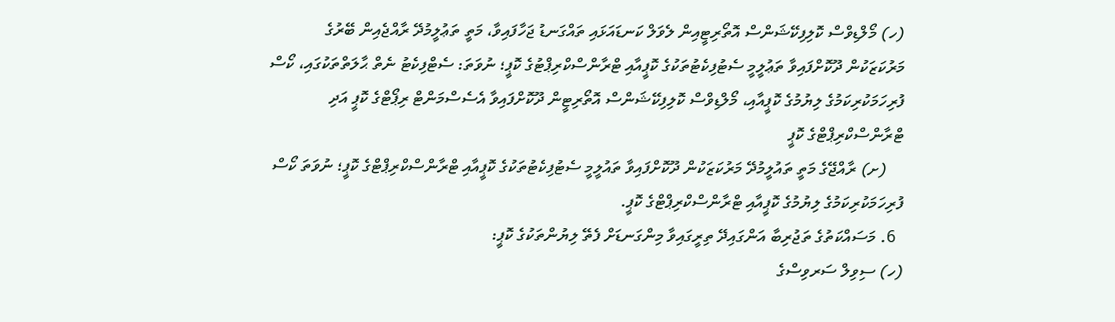(ހ) މޯލްޑިވްސް ކޮލިފިކޭޝަންސް އޮތޯރިޓީއިން ލެވަލް ކަނޑައަޅައި ތައްގަނޑު ޖަހާފައިވާ، މަތީ ތަޢުލީމުދޭ ރާއްޖެއިން ބޭރުގެ މަރުކަޒަކުން ދޫކޮށްފައިވާ ތަޢުލީމީ ސެޓުފިކެޓުތަކުގެ ކޮޕީއާއި ޓްރާންސްކްރިޕްޓުގެ ކޮޕީ؛ ނުވަތަ: ސެޓްފިކެޓު ނެތް ޙާލަތްތަކުގައި، ކޯސް ފުރިހަމަކުރިކަމުގެ ލިޔުމުގެ ކޮޕީއާއި، މޯލްޑިވްސް ކޮލިފިކޭޝަންސް އޮތޯރިޓީން ދޫކޮށްފައިވާ އެސެސްމަންޓް ރިޕޯޓްގެ ކޮޕީ އަދި ޓްރާންސްކްރިޕްޓްގެ ކޮޕީ
    (ށ) ރާއްޖޭގެ މަތީ ތައުލީމުދޭ މަރުކަޒަކުން ދޫކޮށްފައިވާ ތައުލީމީ ސެޓުފިކެޓުތަކުގެ ކޮޕީއާއި ޓްރާންސްކްރިޕްޓްގެ ކޮޕީ؛ ނުވަތަ ކޯސް ފުރިހަމަކުރިކަމުގެ ލިޔުމުގެ ކޮޕީއާއި ޓްރާންސްކްރިޕްޓްގެ ކޮޕީ.
  6. މަސައްކަތުގެ ތަޖުރިބާ އަންގައިދޭ ތިރީގައިވާ މިންގަނޑަށް ފެތޭ ލިޔުންތަކުގެ ކޮޕީ:
(ހ) ސިވިލް ސަރވިސްގެ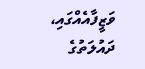ވަޒީފާއެއްގައި، ދައުލަތުގެ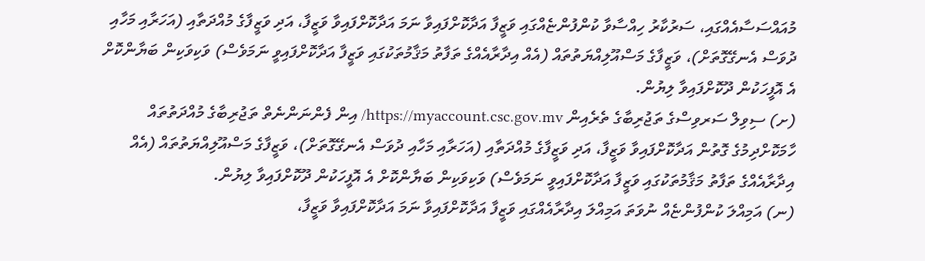މުއައްސަސާއެއްގައި، ސަރުކާރު ހިއްސާވާ ކުންފުންޏެއްގައި ވަޒީފާ އަދާކޮށްފައިވާ ނަމަ އަދާކޮށްފައިވާ ވަޒީފާ، އަދި ވަޒީފާގެ މުއްދަތާއި (އަހަރާއި މަހާއި ދުވަސް އެނގޭގޮތަށް)، ވަޒީފާގެ މަސްއޫލިއްޔަތުތައް (އެއް އިދާރާއެއްގެ ތަފާތު މަޤާމުތަކުގައި ވަޒީފާ އަދާކޮށްފައިވީ ނަމަވެސް) ވަކިވަކިން ބަޔާންކޮށް އެ އޮފީހަކުން ދޫކޮށްފައިވާ ލިޔުން.
(ށ) ސިވިލް ސަރވިސްގެ ތަޖުރިބާގެ ތެރެއިން https://myaccount.csc.gov.mv/ އިން ފެންނަންނެތް ތަޖުރިބާގެ މުއްދަތުތައް ހާމަކޮށްދިމުގެ ގޮތުން އަދާކޮށްފައިވާ ވަޒީފާ، އަދި ވަޒީފާގެ މުއްދަތާއި (އަހަރާއި މަހާއި ދުވަސް އެނގޭގޮތަށް)، ވަޒީފާގެ މަސްއޫލިއްޔަތުތައް (އެއް އިދާރާއެއްގެ ތަފާތު މަޤާމުތަކުގައި ވަޒީފާ އަދާކޮށްފައިވީ ނަމަވެސް) ވަކިވަކިން ބަޔާންކޮށް އެ އޮފީހަކުން ދޫކޮށްފައިވާ ލިޔުން.
(ނ) އަމިއްލަ ކުންފުންޏެއް ނުވަތަ އަމިއްލަ އިދާރާއެއްގައި ވަޒީފާ އަދާކޮށްފައިވާ ނަމަ އަދާކޮށްފައިވާ ވަޒީފާ،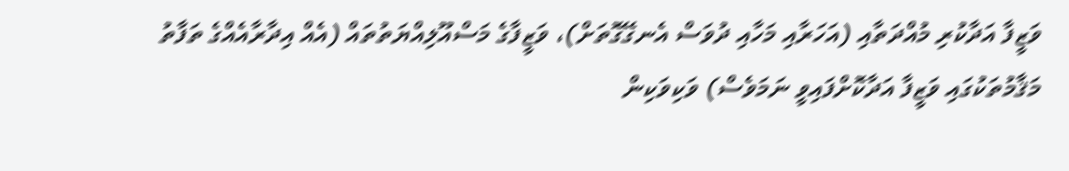ވަޒީފާ އަދާކުރި މުއްދަތާއި (އަހަރާއި މަހާއި ދުވަސް އެނގޭގޮތަށް)، ވަޒީފާގެ މަސްއޫލިއްޔަތުތައް (އެއް އިދާރާއެއްގެ ތަފާތު މަޤާމުތަކުގައި ވަޒީފާ އަދާކޮށްފައިވީ ނަމަވެސް) ވަކިވަކިން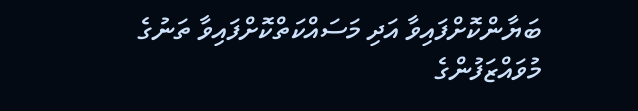ބަޔާންކޮށްފައިވާ އަދި މަސައްކަތްކޮށްފައިވާ ތަނުގެ މުވައްޒަފުންގެ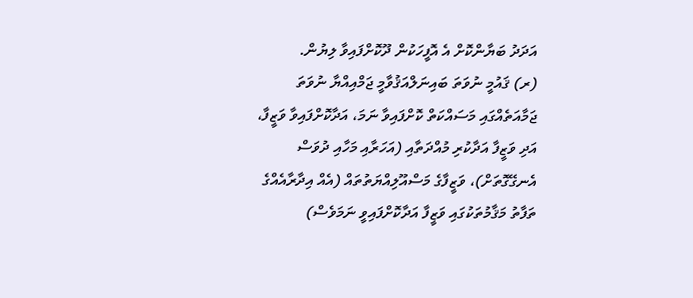އަދަދު ބަޔާންކޮށް އެ އޮފީހަކުން ދޫކޮށްފައިވާ ލިޔުން.
(ރ) ޤައުމީ ނުވަތަ ބައިނަލްއަޤުވާމީ ޖަމްއިއްޔާ ނުވަތަ ޖަމާއަތެއްގައި މަސައްކަތް ކޮށްފައިވާ ނަމަ، އަދާކޮށްފައިވާ ވަޒީފާ، އަދި ވަޒީފާ އަދާކުރި މުއްދަތާއި (އަހަރާއި މަހާއި ދުވަސް އެނގޭގޮތަށް)، ވަޒީފާގެ މަސްއޫލިއްޔަތުތައް (އެއް އިދާރާއެއްގެ ތަފާތު މަޤާމުތަކުގައި ވަޒީފާ އަދާކޮށްފައިވީ ނަމަވެސް)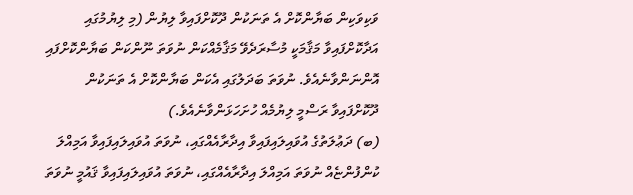ވަކިވަކިން ބަޔާންކޮށް އެ ތަނަކުން ދޫކޮށްފައިވާ ލިޔުން (މި ލިޔުމުގައި އަދާކޮށްފައިވާ މަޤާމަކީ މުސާރަދެވޭ މަޤާމެއްކަން ނުވަތަ ނޫންކަން ބަޔާންކޮށްފައި އޮންނަންވާނެއެވެ. ނުވަތަ ބަދަލުގައި އެކަން ބަޔާންކޮށް އެ ތަނަކުން ދޫކޮށްފައިވާ ރަސްމީ ލިޔުމެއް ހުށަހަޅަންވާނެއެވެ.)
(ބ) ދަޢުލަތުގެ އުވައިލައިފައިވާ އިދާރާއެއްގައި، ނުވަތަ އުވައިލައިފައިވާ އަމިއްލަ ކުންފުންޏެއް ނުވަތަ އަމިއްލަ އިދާރާއެއްގައި، ނުވަތަ އުވައިލައިފައިވާ ޤައުމީ ނުވަތަ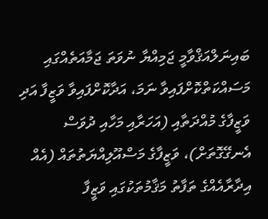ބައިނަލްއަޤްވާމީ ޖަމިއްޔާ ނުވަތަ ޖަމާއަތެއްގައި މަސައްކަތްކޮށްފައިވާ ނަމަ، އަދާކޮށްފައިވާ ވަޒީފާ އަދި ވަޒީފާގެ މުއްދަތާއި (އަހަރާއި މަހާއި ދުވަސް އެނގޭގޮތަށް)، ވަޒީފާގެ މަސްއޫލިއްޔަތުތައް (އެއް އިދާރާއެއްގެ ތަފާތު މަޤާމުތަކުގައި ވަޒީފާ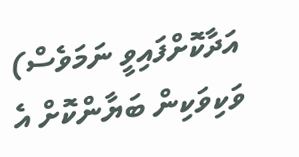އަދާކޮށްފައިވީ ނަމަވެސް) ވަކިވަކިން ބަޔާންކޮށް އެ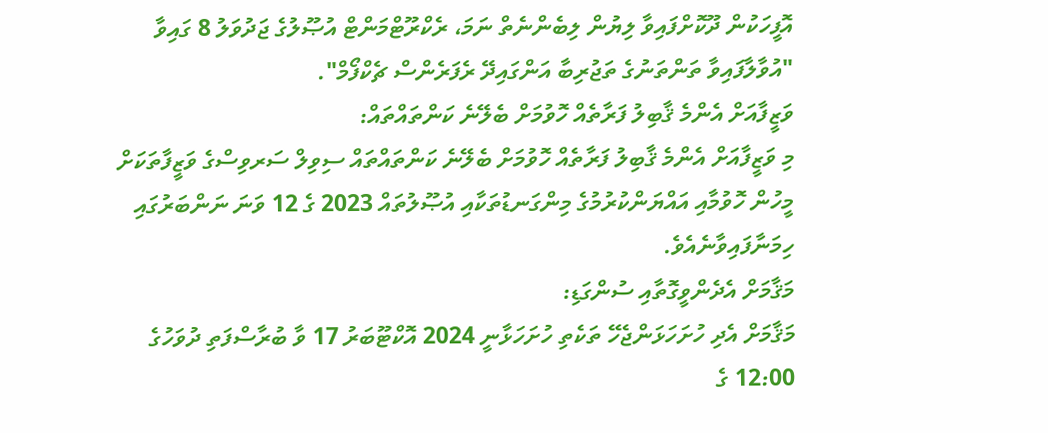އޮފީހަކުން ދޫކޮށްފައިވާ ލިޔުން ލިބެންނެތް ނަމަ، ރެކްރޫޓްމަންޓް އުޞޫލުގެ ޖަދުވަލު 8 ގައިވާ "އުވާލާފައިވާ ތަންތަނުގެ ތަޖުރިބާ އަންގައިދޭ ރެފަރެންސް ޗެކްފޯމް".
ވަޒީފާއަށް އެންމެ ޤާބިލު ފަރާތެއް ހޮވުމަށް ބެލޭނެ ކަންތައްތައް:
މި ވަޒީފާއަށް އެންމެ ޤާބިލު ފަރާތެއް ހޮވުމަށް ބެލޭނެ ކަންތައްތައް ސިވިލް ސަރވިސްގެ ވަޒީފާތަކަށް މީހުން ހޮވުމާއި އައްޔަންކުރުމުގެ މިންގަނޑުތަކާއި އުޞޫލުތައް 2023 ގެ 12 ވަނަ ނަންބަރުގައި ހިމަނާފައިވާނެއެވެ.
މަޤާމަށް އެދެންވީގޮތާއި ސުންގަޑި:
މަޤާމަށް އެދި ހުށަހަޅަންޖެހޭ ތަކެތި ހުށަހަޅާނީ 2024 އޮކްޓޫބަރު 17 ވާ ބުރާސްފަތި ދުވަހުގެ 12:00 ގެ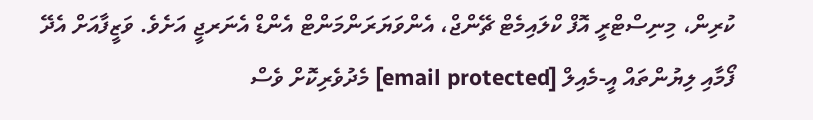ކުރިން، މިނިސްޓްރީ އޮފް ކްލައިމެޓް ޗޭންޖް، އެންވަޔަރަންމަންޓް އެންޑް އެނަރޖީ އަށެވެ. ވަޒީފާއަށް އެދޭ ފޯމާއި ލިޔުންތައް އީ-މެއިލް [email protected] މެދުވެރިކޮށް ވެސް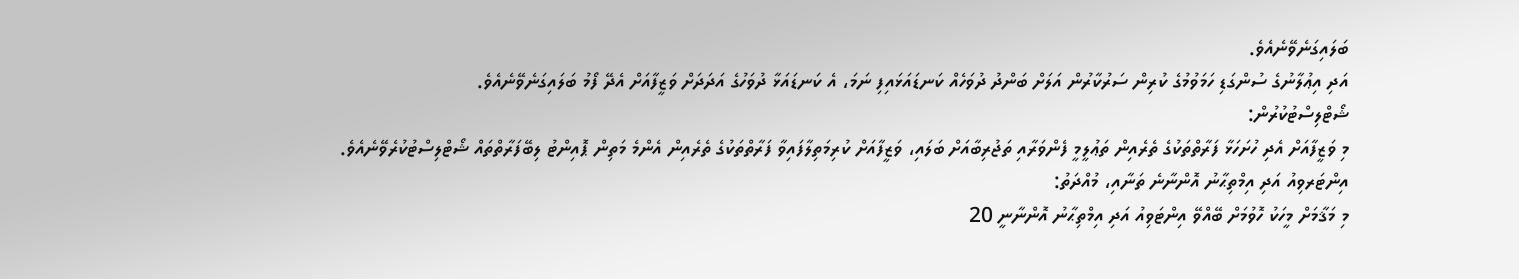ބަލައިގަނެވޭނެއެވެ.
އަދި އިޢުލާނުގެ ސުންގަޑި ހަމަވުމުގެ ކުރިން ސަރުކާރުން އަލަށް ބަންދު ދުވަހެއް ކަނޑައަޅައިފި ނަމަ، އެ ކަނޑައަޅާ ދުވަހުގެ އަދަދަށް ވަޒީފާއަށް އެދޭ ފޯމު ބަލައިގަނެވޭނެއެވެ.
ޝޯޓްލިސްޓުކުރުން:
މި ވަޒީފާއަށް އެދި ހުށަހަޅާ ފަރާތްތަކުގެ ތެރެއިން ތަޢުލީމީ ފެންވަރާއި ތަޖުރިބާއަށް ބަލައި، ވަޒީފާއަށް ކުރިމަތިލާފައިވާ ފަރާތްތަކުގެ ތެރެއިން އެންމެ މަތިން ޕޮއިންޓު ލިބޭފަރާތްތައް ޝޯޓްލިސްޓުކުރެވޭނެއެވެ.
އިންޓަރވިއު އަދި އިމްތިޙާނު އޮންނާނެ ތަނާއި، މުއްދަތު:
މި މަޤާމަށް މީހަކު ހޮވުމަށް ބޭއްވޭ އިންޓަވިއު އަދި އިމްތިޙާނު އޮންނާނީ 20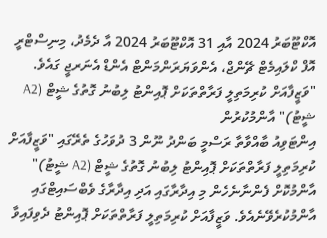އޮކްޓޫބަރު 2024 އާއި 31 އޮކްޓޫބަރު 2024 އާ ދެމެދު، މިނިސްޓްރީ އޮފް ކްލައިމެޓް ޗޭންޖް، އެންވަޔަރަންމަންޓް އެންޑް އެނަރޖީ ގައެވެ.
"ވަޒީފާއަށް ކުރިމަތިލީ ފަރާތްތަކަށް ޕޮއިންޓު ލިބުނު ގޮތުގެ ޝީޓް (A2 ޝީޓު)" އާންމުކުރުން
އިންޓަވިއު ބާއްވާތާ ރަސްމީ ބަންދު ނޫން 3 ދުވަހުގެ ތެރޭގައި "ވަޒީފާއަށް ކުރިމަތިލީ ފަރާތްތަކަށް ޕޮއިންޓު ލިބުނު ގޮތުގެ ޝީޓް (A2 ޝީޓު)" އާންމުކޮށް ފެންނާނެހެން މި އިދާރާގައި އަދި އިދާރާގެ ވެބްސައިޓްގައި އާންމުކުރެވޭނެއެވެ. ވަޒީފާއަށް ކުރިމަތިލީ ފަރާތްތަކަށް ޕޮއިންޓު ދެވިފައިވާ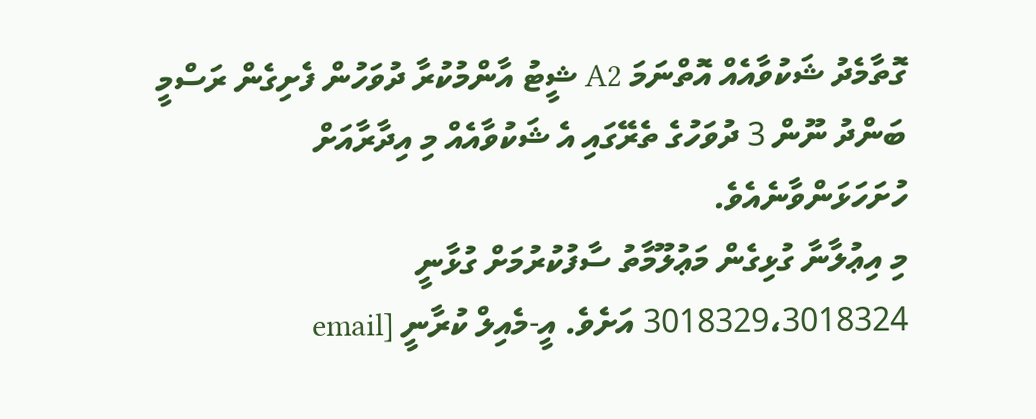ގޮތާމެދު ޝަކުވާއެއް އޮތްނަމަ A2 ޝީޓު އާންމުކުރާ ދުވަހުން ފެށިގެން ރަސްމީ ބަންދު ނޫން 3 ދުވަހުގެ ތެރޭގައި އެ ޝަކުވާއެއް މި އިދާރާއަށް ހުށަހަޅަންވާނެއެވެ.
މި އިޢުލާނާ ގުޅިގެން މަޢުލޫމާތު ސާފުކުރުމަށް ގުޅާނީ 3018329،3018324 އަށެވެ. އީ-މެއިލް ކުރާނީ [email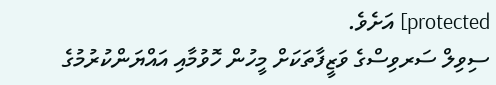protected] އަށެވެ.
ސިވިލް ސަރވިސްގެ ވަޒީފާތަކަށް މީހުން ހޮވުމާއި އައްޔަންކުރުމުގެ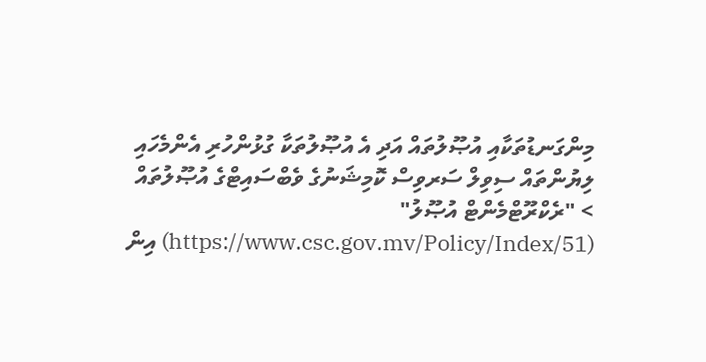މިންގަނޑުތަކާއި އުޞޫލުތައް އަދި އެ އުޞޫލުތަކާ ގުޅުންހުރި އެންމެހައި ލިޔުންތައް ސިވިލް ސަރވިސް ކޮމިޝަނުގެ ވެބްސައިޓްގެ އުޞޫލުތައް > "ރެކްރޫޓްމެންޓް އުޞޫލު" (https://www.csc.gov.mv/Policy/Index/51) އިން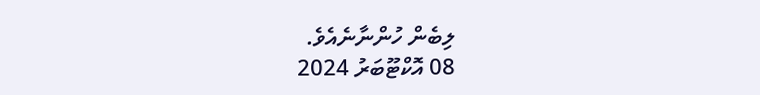ލިބެން ހުންނާނެއެވެ.
08 އޮކްޓޫބަރު 2024